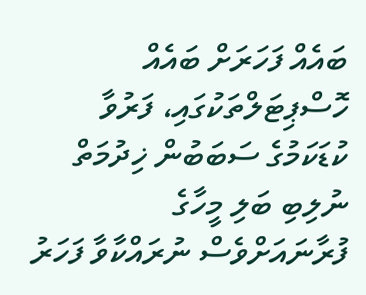ބައެއް ފަހަރަށް ބައެއް ހޮސްޕިޓަލްތަކުގައި، ފަރުވާ ކުޑަކަމުގެ ސަބަބުން ޚިދުމަތް ނުލިބި ބަލި މީހާގެ ފުރާނައަށްވެސް ނުރައްކާވާ ފަހަރު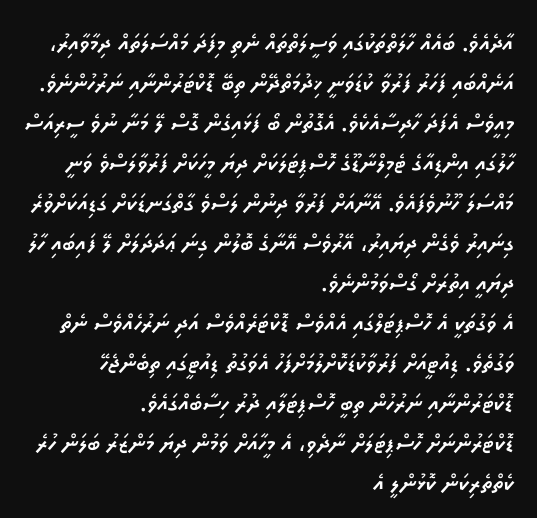އާދެއެވެ. ބައެއް ހާލަތްތަކުގައި ވަސީލަތްތައް ނެތި މިފަދަ މައްސަލަތައް ދިމާވާއިރު، އަނެއްބައި ފަހަރު ފަރުވާ ކުޑަވަނީ ޚިދުމަތްދޭން ތިބޭ ޑޮކްޓަރުންނާއި ނަރުހުންނެވެ.
މިއީވެސް އެފަދަ ހާދިސާއެކެވެ. އެގޮތުން ބޯ ފަޅައިގެން ގޮސް ލޭ މަނާ ނުވެ ސީރިއަސް ހާލުގައި އިންޑިއާގެ ޓެމިލްނާޑޫގެ ހޮސްޕިޓަލަކަށް ދިޔަ މީހަކަށް ފަރުވާލަސްވެ ވަނީ މައްސަލަ ހޫނުވެފައެވެ. އޭނާއަށް ފަރުވާ ދިނުން ލަސްވެ ގާތްގަނޑަކަށް ގަޑިއަކަށްވުރެ ގިނައިރު ވެގެން ދިޔައިރު، އޭރުވެސް އޭނާގެ ބޮލުން ގިނަ ޢަދަދަލަށް ލޭ ފައިބައި ހާލު ދިޔައީ އިތުރަށް ގޯސްވަމުންނެވެ.
އެ ވަގުތަކީ އެ ހޮސްޕިޓަލްގައި އެއްވެސް ޑޮކްޓަރެއްވެސް އަދި ނަރުހެއްވެސް ނެތް ވަގުތެވެ. ޑިއުޓީއަށް ފަރުވާކުޑަކޮށްލުމަށްފަހު އެވަގުތު ޑިއުޓީގައި ތިބެންޖެހޭ ޑޮކްޓަރުންނާއި ނަރުހުން ތިބީ ހޮސްޕިޓަލާއި ދުރު ހިސާބެއްގައެވެ.
ޑޮކްޓަރުންނަށް ހޮސްޕިޓަލަށް ނާދެވި، އެ މީހާއަށް ވަމުން ދިޔަ މަންޒަރު ބަލަން ހުރެ ކެތްތެރިކަން ކޮޅުންލީ އެ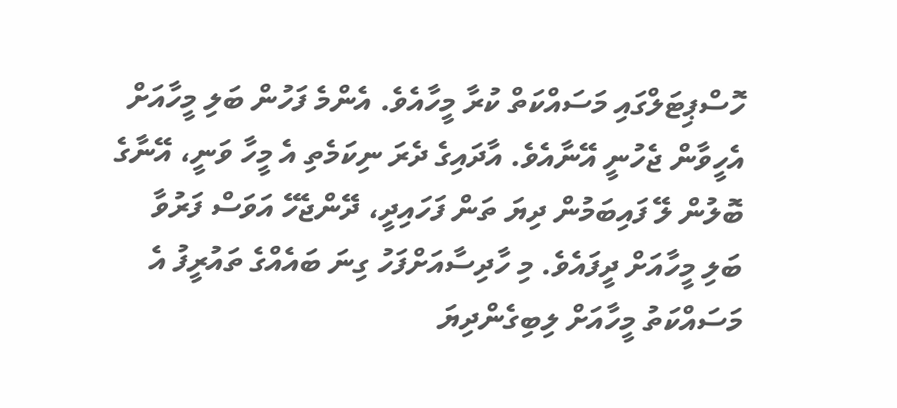ހޮސްޕިޓަލްގައި މަސައްކަތް ކުރާ މީހާއެވެ. އެންމެ ފަހުން ބަލި މީހާއަށް އެހީވާން ޖެހުނީ އޭނާއެވެ. އާދައިގެ ދެރަ ނިކަމެތި އެ މީހާ ވަނީ، އޭނާގެ ބޮލުން ލޭ ފައިބަމުން ދިޔަ ތަން ފަހައިދީ، ދޭންޖެހޭ އަވަސް ފަރުވާ ބަލި މީހާއަށް ދީފައެވެ. މި ހާދިސާއަށްފަހު ގިނަ ބައެއްގެ ތައުރީފު އެ މަސައްކަތު މީހާއަށް ލިބިގެންދިޔަ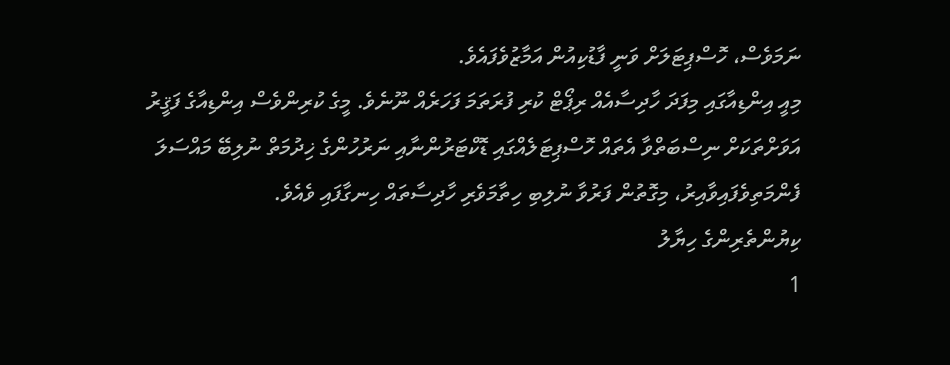ނަމަވެސް، ހޮސްޕިޓަލަށް ވަނީ ފާޑުކިއުން އަމާޒުވެފައެވެ.
މިއީ އިންޑިއާގައި މިފަދަ ހާދިސާއެއް ރިޕޯޓް ކުރި ފުރަތަމަ ފަހަރެއް ނޫނެވެ. މީގެ ކުރިންވެސް އިންޑިއާގެ ފަޤީރު އަވަށްތަކަށް ނިސްބަތްވާ އެތައް ހޮސްޕިޓަލެއްގައި ޑޮކްޓަރުންނާއި ނަރުހުންގެ ޚިދުމަތް ނުލިބޭ މައްސަލަ ފެންމަތިވެފައިވާއިރު، މިގޮތުން ފަރުވާ ނުލިބި ހިތާމަވެރި ހާދިސާތައް ހިނގާފައި ވެއެވެ.
ކިޔުންތެރިންގެ ހިޔާލު
1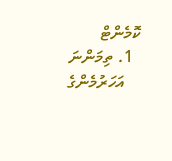ކޮމެންޓް
  1. ތިމަންނަ
    އަހަރުމެންގެ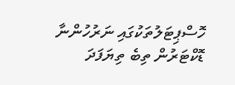ހޮސްޕިޓަލުތަކުގައި ނަރުހުންނާ ޑޮކްޓަރުން ތިބެ ތިޔަފަދަ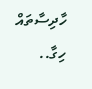ހާދިސާތައް ހިގާ..